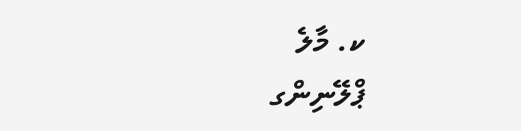ކ. މާލެ
ޕްލޭނިންގ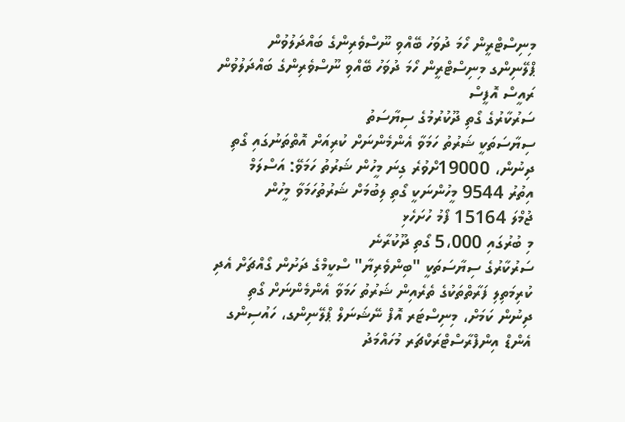މިނިސްޓްރީން ހޯމަ ދުވަހު ބޭއްވި ނޫސްވެރިންގެ ބައްދަލުވުން
ޕްލޭނިންގ މިނިސްޓްރީން ހޯމަ ދުވަހު ބޭއްވި ނޫސްވެރިންގެ ބައްދަލުވުން
ރައީސް އޮފީސް
ސަރުކާރުގެ ގޯތި ދޫކުރުމުގެ ސިޔާސަތު
ސިޔާސަތަކީ ޝަރުތު ހަމަވާ އެންމެންނަށް ކުރިއަށް އޮތްތަނުގައި ގޯތި ދިނުން، 19000ށްވުރެ ގިނަ މީހުން ޝަރުތު ހަމަވޭ: އަސްލަމް
އިތުރު 9544 މީހުންނަކީ ގޯތި ލިބުމަށް ޝަރުތުހަމަވާ މީހުން
ޖުމްލަ 15164 ފޯމު ހުށަހެޅި
މި ބުރުގައި 5،000 ގޯތި ދޫކުރާނެ
ސަރުކާރުގެ ސިޔާސަތަކީ "ބިންވެރިޔާ" ސްކީމްގެ ދަށުން ގޯއްޗަށް އެދި ކުރިމަތިލި ފަރާތްތަކުގެ ތެރެއިން ޝަރުތު ހަމަވާ އެންމެންނަށް ގޯތި ދިނުން ކަމަށް، މިނިސްޓަރ އޮފް ނޭޝަނަލް ޕްލޭނިންގ، ހައުސިންގ އެންޑް އިންފްރާސްޓްރަކްޗަރ މުހައްމަދު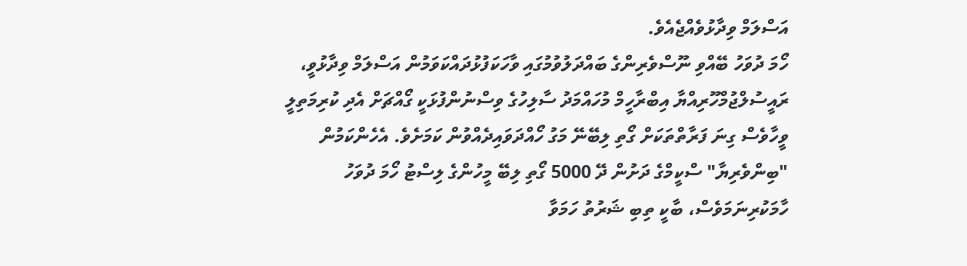އަސްލަމް ވިދާޅުވެއްޖެއެވެ.
ހޯމަ ދުވަހު ބޭއްވި ނޫސްވެރިންގެ ބައްދަލުވުމުގައި ވާހަކަފުޅުދައްކަވަމުން އަސްލަމް ވިދާޅުވީ، ރައީސުލްޖުމްހޫރިއްޔާ އިބްރާހީމް މުހައްމަދު ސާލިހުގެ ވިސްނުންފުޅަކީ ގޯއްޗަށް އެދި ކުރިމަތިލީ ވީހާވެސް ގިނަ ފަރާތްތަކަށް ގޯތި ލިބޭނޭ މަގު ހޯއްދަވައިދެއްވުން ކަމަށެވެ. އެހެންކަމުން "ބިންވެރިޔާ" ސްކީމްގެ ދަށުން ދޭ 5000 ގޯތި ލިބޭ މީހުންގެ ލިސްޓު ހޯމަ ދުވަހު ހާމަކުރިނަމަވެސް، ބާކީ ތިބި ޝަރުތު ހަމަވާ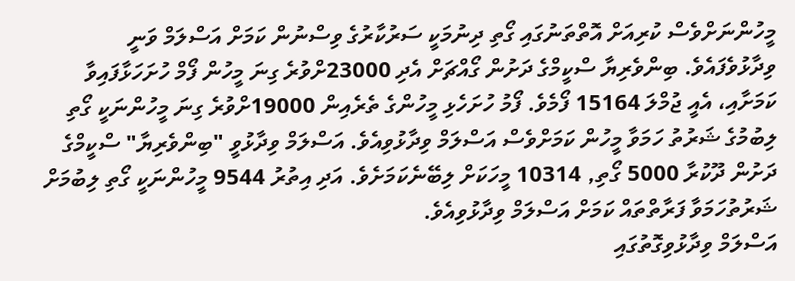މީހުންނަށްވެސް ކުރިއަށް އޮތްތަނުގައި ގޯތި ދިނުމަކީ ސަރުކާރުގެ ވިސްނުން ކަމަށް އަސްލަމް ވަނީ ވިދާޅުވެފައެވެ. ބިންވެރިޔާ ސްކީމްގެ ދަށުން ގޯއްޗަށް އެދި 23000ށްވުރެ ގިނަ މީހުން ފޯމް ހުށަހަޅާފައިވާ ކަމަށާއި، އެއީ ޖުމްލަ 15164 ފޯމެވެ. ފޯމު ހުށަހެޅި މީހުންގެ ތެރެއިން 19000ށްވުރެ ގިނަ މީހުންނަކީ ގޯތި ލިބުމުގެ ޝަރުތު ހަމަވާ މީހުން ކަމަށްވެސް އަސްލަމް ވިދާޅުވިއެވެ. އަސްލަމް ވިދާޅުވީ "ބިންވެރިޔާ" ސްކީމްގެ ދަށުން ދޫކުރާ 5000 ގޯތި, 10314 މީހަކަށް ލިބޭނެކަމަށެވެ. އަދި އިތުރު 9544 މީހުންނަކީ ގޯތި ލިބުމަށް ޝަރުތުހަމަވާ ފަރާތްތައް ކަމަށް އަސްލަމް ވިދާޅުވިއެވެ.
އަސްލަމް ވިދާޅުވިގޮތުގައި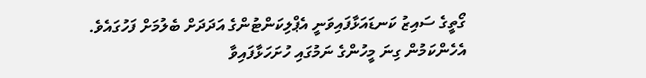ގޯތީގެ ސައިޒު ކަނޑައަޅާފައިވަނީ އެޕްލިކަންޓުންގެ އަދަދަށް ބެލުމަށް ފަހުގައެވެ. އެހެންކަމުން ގިނަ މީހުންގެ ނަމުގައި ހުށަހަޅާފައިވާ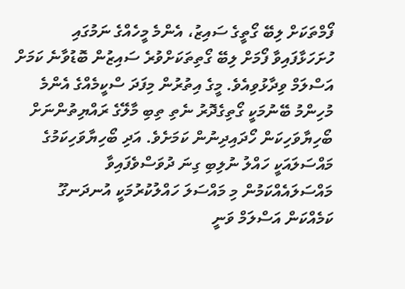ފޯމްތަކަށް ލިބޭ ގޯތީގެ ސައިޒު، އެންމެ މީހެއްގެ ނަމުގައި ހުށަހަޅާފައިވާ ފޯމަށް ލިބޭ ގޯތިތަކަށްވުރެ ސައިޒުން ބޮޑުވާނެ ކަމަށް އަސްލަމް ވިދާޅުވިއެވެ. މީގެ އިތުރުން މިފަދަ ސްކީމެއްގެ އެންމެ މުހިންމު ބޭނުމަކީ ގޯތިގެދޮރު ނެތި ތިބި މާލޭގެ ރައްޔިތުންނަށް ބޯހިޔާވަހިކަން ހޯދައިދިނުން ކަމަށެވެ. އަދި ބޯހިޔާވަހިކަމުގެ މައްސަލައަކީ ހައްލު ނުލިބި ގިނަ ދުވަސްވެފައިވާ މައްސަލައެއްކަމުން މި މައްސަލަ ހައްލުކުރުމަކީ އުނދަނގޫ ކަމެއްކަން އަސްލަމް ވަނީ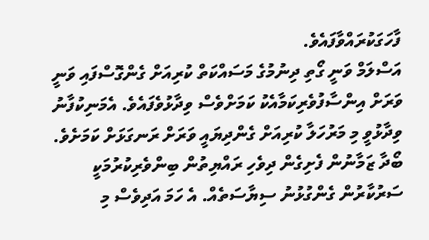ފާހަގަކުރައްވާފައެވެ.
އަސްލަމް ވަނީ ގޯތި ދިނުމުގެ މަސައްކަތް ކުރިއަށް ގެންގޮސްފައި ވަނީ ވަރަށް އިންސާފުވެރިކަމާއެކު ކަމަށްވެސް ވިދާޅުވެފައެވެ. އެމަނިކުފާނު ވިދާޅުވީ މި މަރުހަލާ ކުރިއަށް ގެންދިޔައީ ވަރަށް ރަނގަޅަށް ކަމަށެވެ.
ބޯދާ ޒަމާނުން ފެށިގެން ދިވެހި ރައްޔިތުން ބިންވެރިކުރުމަކީ ސަރުކާރުން ގެންގުޅުނު ސިޔާސަތެއް. އެ ހަމަ އަދިވެސް މި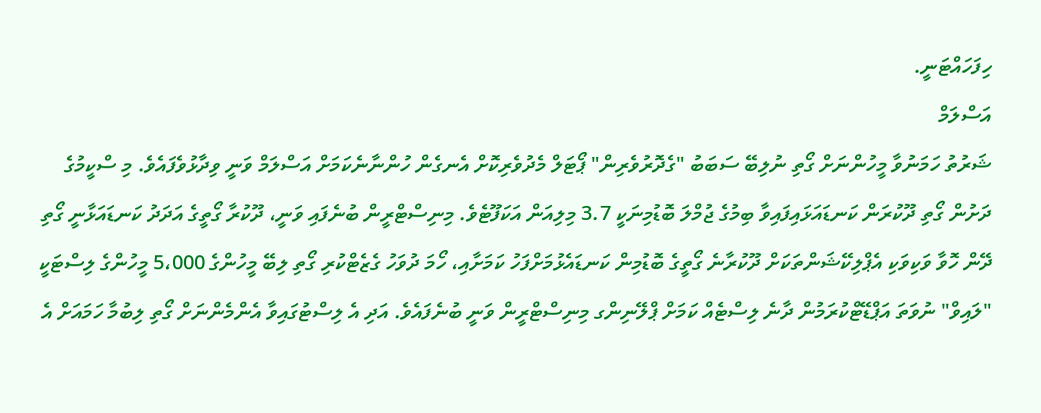ހިފަހައްޓަނީ.
އަސްލަމް
ޝަރުތު ހަމަނުވާ މީހުންނަށް ގޯތި ނުލިބޭ ސަބަބު "ގެދޮރުވެރިން" ޕޯޓަލް މެދުވެރިކޮށް އެނގެން ހުންނާނެކަމަށް އަސްލަމް ވަނީ ވިދާޅުވެފައެވެ. މި ސްކީމުގެ ދަށުން ގޯތި ދޫކުރަން ކަނޑައަޅައިފައިވާ ބިމުގެ ޖުމްލަ ބޮޑުމިނަކީ 3.7 މިލިއަން އަކަފޫޓެވެ. މިނިސްޓްރީން ބުނެފައި ވަނީ، ދޫކުރާ ގޯތީގެ އަދަދު ކަނޑައަޅާނީ ގޯތި ދޭން ހޮވާ ވަކިވަކި އެޕްލިކޭޝަންތަކަށް ދޫކުރާނެ ގޯތީގެ ބޮޑުމިން ކަނޑައެޅުމަށްފަހު ކަމަށާއި، ހޯމަ ދުވަހު ގެޒެޓްކުރި ގޯތި ލިބޭ މީހުންގެ 5،000 މީހުންގެ ލިސްޓަކީ "ލައިވް" ނުވަތަ އަޕްޑޭޓްކުރަމުން ދާނެ ލިސްޓެއް ކަމަށް ޕްލޭނިންގ މިނިސްޓްރީން ވަނީ ބުނެފައެވެ. އަދި އެ ލިސްޓުގައިވާ އެންމެންނަށް ގޯތި ލިބުމާ ހަމައަށް އެ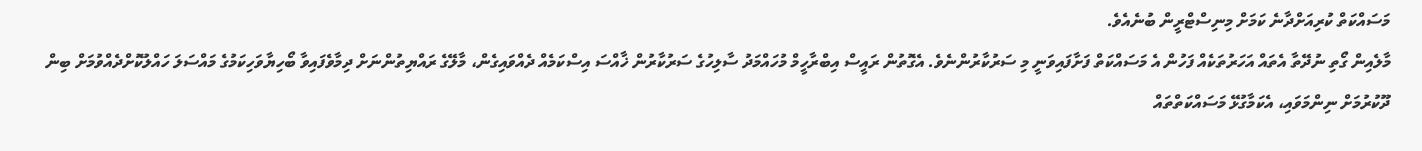މަސައްކަތް ކުރިއަށްދާނެ ކަމަށް މިނިސްޓްރީން ބުނެއެވެ.
މާލެއިން ގޯތި ނުދޭތާ އެތައް އަހަރުތަކެއް ފަހުން އެ މަސައްކަތް ފަށާފައިވަނީ މި ސަރުކާރުންނެވެ. އެގޮތުން ރައީސް އިބްރާހީމް މުހައްމަދު ސާލިހުގެ ސަރުކާރުން ޚާއްސަ އިސްކަމެއް ދެއްވައިގެން، މާލޭގެ ރައްޔިތުންނަށް ދިމާވެފައިވާ ބޯހިޔާވަހިކަމުގެ މައްސަލަ ހައްލުކޮށްދެއްވުމަށް ބިން ދޫކުރުމަށް ނިންމަވައި، އެކަމާގުޅޭ މަސައްކަތްތައް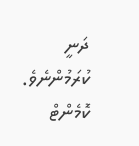ދަނީ ކުރަމުންނެވެ.
ކޮމެންޓް